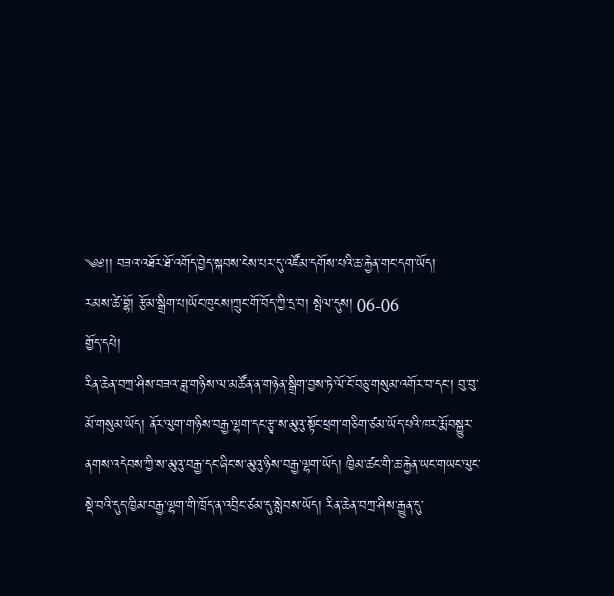༄༅།། བཟའ་འཐོར་ཐོ་འགོད་བྱེད་སྐབས་ངེས་པར་དུ་འཛོམ་དགོས་པའི་ཆ་རྐྱེན་གང་དག་ཡོད།
རམས་ཚེ་བྷོ། རྩོམ་སྒྲིག་པ།ཡོང་ཁུངས།ཀྲུང་གོ་བོད་ཀྱི་དྲ་བ། སྤེལ་དུས། 06-06
གྱོད་དཔེ།
རིན་ཆེན་བཀྲ་ཤིས་བཟའ་ཟླ་གཉིས་ལ་མཚོན་ན་གཉེན་སྒྲིག་བྱས་ཏེ་ལོ་ངོ་བཅུ་གསུམ་འགོར་བ་དང་། བུ་བུ་མོ་གསུམ་ཡོད། ནོར་ལུག་གཉིས་བརྒྱ་ལྷག་དང་རྩྭ་ས་མུའུ་སྟོང་ཕྲག་གཅིག་ཙམ་ཡོད་པའི་ཁར་རྨོ་བསྐྱུར་ནགས་འདེབས་ཀྱི་ས་མུའུ་བརྒྱ་དང་ཞིང་ས་མུའུ་ཉིས་བརྒྱ་ལྷག་ཡོད། ཁྱིམ་ཚང་གི་ཆ་རྐྱེན་ཡང་གཡང་ལུང་སྡེ་བའི་དུད་ཁྱིམ་བརྒྱ་ལྷག་གི་ཁྲོད་ན་འབྲིང་ཙམ་དུ་སླེབས་ཡོད། རིན་ཆེན་བཀྲ་ཤིས་རྒྱུན་དུ་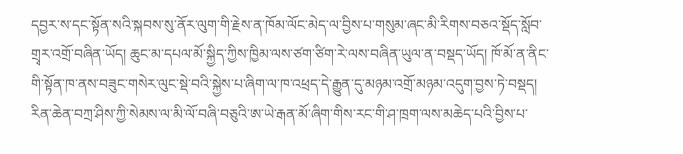དབྱར་ས་དང་སྟོན་སའི་སྐབས་སུ་ནོར་ལུག་གི་རྗེས་ན་ཁོམ་ལོང་མེད་ལ་བྱིས་པ་གསུམ་ཞང་མི་རིགས་བཅའ་སྡོད་སློབ་གྲྭར་འགྲོ་བཞིན་ཡོད། ཆུང་མ་དཔལ་མོ་སྐྱིད་ཀྱིས་ཁྱིམ་ལས་ཙག་ཙིག་རེ་ལས་བཞིན་ཡུལ་ན་བསྡད་ཡོད། ཁོ་མོ་ན་ནིང་གི་སྟོན་ཁ་ནས་བཟུང་གསེར་ལུང་སྡེ་བའི་སྐྱེས་པ་ཞིག་ལ་ཁ་འཕྲད་དེ་རྒྱུན་དུ་མཉམ་འགྲོ་མཉམ་འདུག་བྱས་ཏེ་བསྡད། རིན་ཆེན་བཀྲ་ཤིས་ཀྱི་སེམས་ལ་མི་ལོ་བཞི་བཅུའི་ཨ་ཡེ་རྒན་མོ་ཞིག་གིས་རང་གི་ཤ་ཁྲག་ལས་མཆེད་པའི་བྱིས་པ་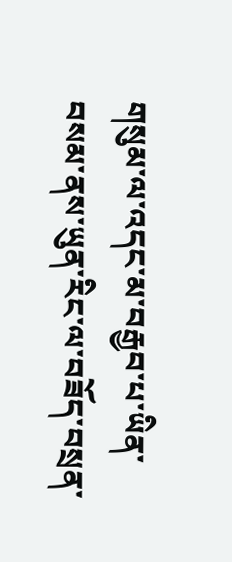གསུམ་ལ་འདང་མ་བརྒྱབ་པ་ཡིན་བསམ་ནས་ཡུན་རིང་ལ་བཟོད་བསྲན་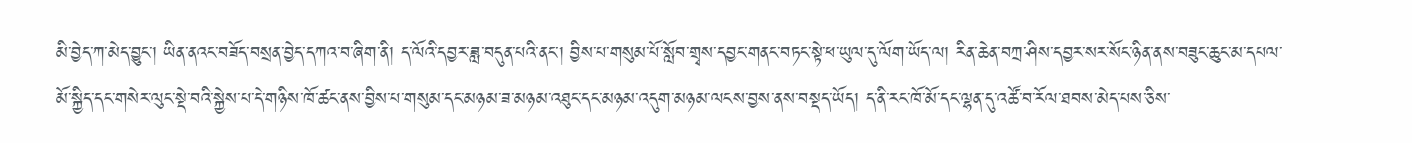མི་བྱེད་ཀ་མེད་བྱུང་། ཡིན་ནའང་བཟོད་བསྲན་བྱེད་དཀའ་བ་ཞིག་ནི། ད་ལོའི་དབྱར་ཟླ་བདུན་པའི་ནང་། བྱིས་པ་གསུམ་པོ་སློབ་གྲྭས་དབྱང་གནང་བཏང་སྟེ་ཕ་ཡུལ་དུ་ལོག་ཡོད་ལ། རིན་ཆེན་བཀྲ་ཤིས་དབྱར་སར་སོང་ཉིན་ནས་བཟུང་ཆུང་མ་དཔལ་མོ་སྐྱིད་དང་གསེར་ལུང་སྡེ་བའི་སྐྱེས་པ་དེ་གཉིས་ཁོ་ཚང་ནས་བྱིས་པ་གསུམ་དང་མཉམ་ཟ་མཉམ་འཐུང་དང་མཉམ་འདུག་མཉམ་ལངས་བྱས་ནས་བསྡད་ཡོད། ད་ནི་རང་ཁོ་མོ་དང་ལྷན་དུ་འཚོ་བ་རོལ་ཐབས་མེད་པས་ཅིས་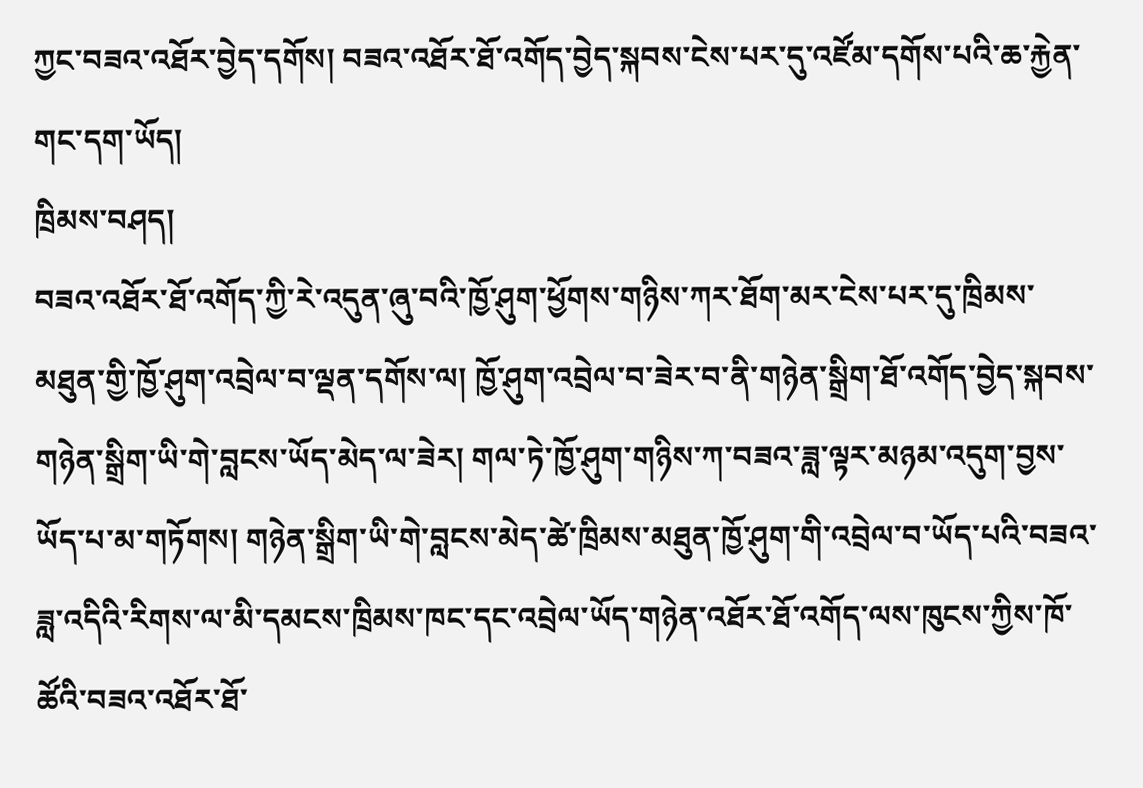ཀྱང་བཟའ་འཐོར་བྱེད་དགོས། བཟའ་འཐོར་ཐོ་འགོད་བྱེད་སྐབས་ངེས་པར་དུ་འཛོམ་དགོས་པའི་ཆ་རྐྱེན་གང་དག་ཡོད།
ཁྲིམས་བཤད།
བཟའ་འཐོར་ཐོ་འགོད་ཀྱི་རེ་འདུན་ཞུ་བའི་ཁྱོ་ཤུག་ཕྱོགས་གཉིས་ཀར་ཐོག་མར་ངེས་པར་དུ་ཁྲིམས་མཐུན་གྱི་ཁྱོ་ཤུག་འབྲེལ་བ་ལྡན་དགོས་ལ། ཁྱོ་ཤུག་འབྲེལ་བ་ཟེར་བ་ནི་གཉེན་སྒྲིག་ཐོ་འགོད་བྱེད་སྐབས་གཉེན་སྒྲིག་ཡི་གེ་བླངས་ཡོད་མེད་ལ་ཟེར། གལ་ཏེ་ཁྱོ་ཤུག་གཉིས་ཀ་བཟའ་ཟླ་ལྟར་མཉམ་འདུག་བྱས་ཡོད་པ་མ་གཏོགས། གཉེན་སྒྲིག་ཡི་གེ་བླངས་མེད་ཚེ་ཁྲིམས་མཐུན་ཁྱོ་ཤུག་གི་འབྲེལ་བ་ཡོད་པའི་བཟའ་ཟླ་འདིའི་རིགས་ལ་མི་དམངས་ཁྲིམས་ཁང་དང་འབྲེལ་ཡོད་གཉེན་འཐོར་ཐོ་འགོད་ལས་ཁུངས་ཀྱིས་ཁོ་ཚོའི་བཟའ་འཐོར་ཐོ་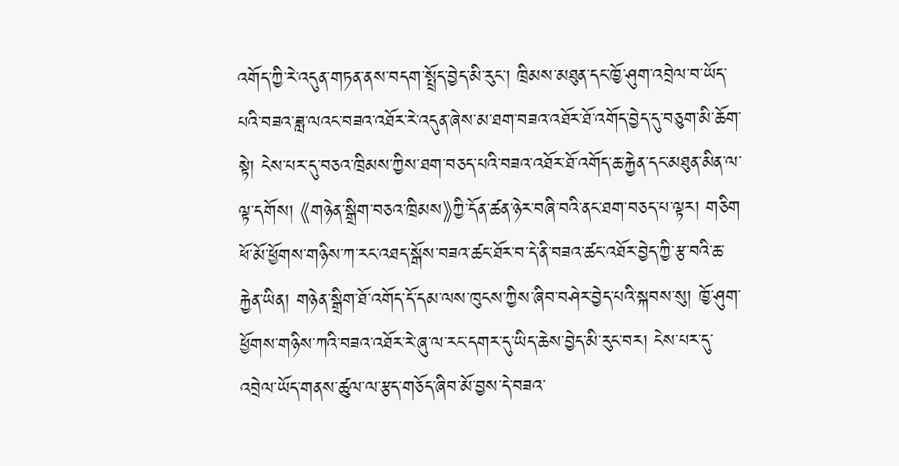འགོད་ཀྱི་རེ་འདུན་གཏན་ནས་བདག་སྤྲོད་བྱེད་མི་རུང་། ཁྲིམས་མཐུན་དང་ཁྱོ་ཤུག་འབྲེལ་བ་ཡོད་པའི་བཟའ་ཟླ་ལའང་བཟའ་འཐོར་རེ་འདུན་ཞེས་མ་ཐག་བཟའ་འཐོར་ཐོ་འགོད་བྱེད་དུ་བཅུག་མི་ཆོག་སྟེ། ངེས་པར་དུ་བཅའ་ཁྲིམས་ཀྱིས་ཐག་བཅད་པའི་བཟའ་འཐོར་ཐོ་འགོད་ཆ་རྐྱེན་དང་མཐུན་མིན་ལ་ལྟ་དགོས། 《གཉེན་སྒྲིག་བཅའ་ཁྲིམས》ཀྱི་དོན་ཚན་ཉེར་བཞི་བའི་ནང་ཐག་བཅད་པ་ལྟར། གཅིག ཕོ་མོ་ཕྱོགས་གཉིས་ཀ་རང་འཐད་སྒོས་བཟའ་ཚང་ཐོར་བ་དེ་ནི་བཟའ་ཚང་འཐོར་བྱེད་ཀྱི་རྩ་བའི་ཆ་རྐྱེན་ཡིན། གཉེན་སྒྲིག་ཐོ་འགོད་དོ་དམ་ལས་ཁུངས་ཀྱིས་ཞིབ་བཤེར་བྱེད་པའི་སྐབས་སུ། ཁྱོ་ཤུག་ཕྱོགས་གཉིས་ཀའི་བཟའ་འཐོར་རེ་ཞུ་ལ་རང་དགར་དུ་ཡིད་ཆེས་བྱེད་མི་རུང་བར། ངེས་པར་དུ་འབྲེལ་ཡོད་གནས་ཚུལ་ལ་རྩད་གཅོད་ཞིབ་མོ་བྱས་དེ་བཟའ་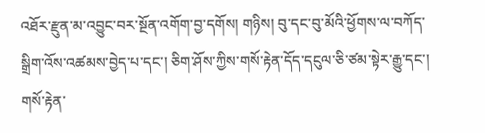འཐོར་རྫུན་མ་འབྱུང་བར་སྔོན་འགོག་བྱ་དགོས། གཉིས། བུ་དང་བུ་མོའི་ཕྱོགས་ལ་བཀོད་སྒྲིག་འོས་འཚམས་བྱེད་པ་དང་། ཅིག་ཤོས་ཀྱིས་གསོ་རྟེན་དོད་དངུལ་ཅི་ཙམ་སྟེར་རྒྱུ་དང་། གསོ་རྟེན་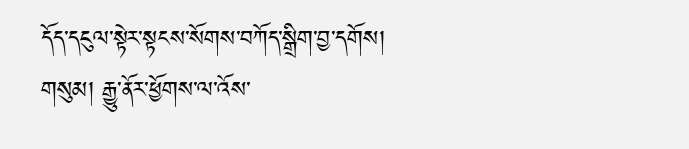དོད་དངུལ་སྟེར་སྟངས་སོགས་བཀོད་སྒྲིག་བྱ་དགོས། གསུམ། རྒྱུ་ནོར་ཕྱོགས་ལ་འོས་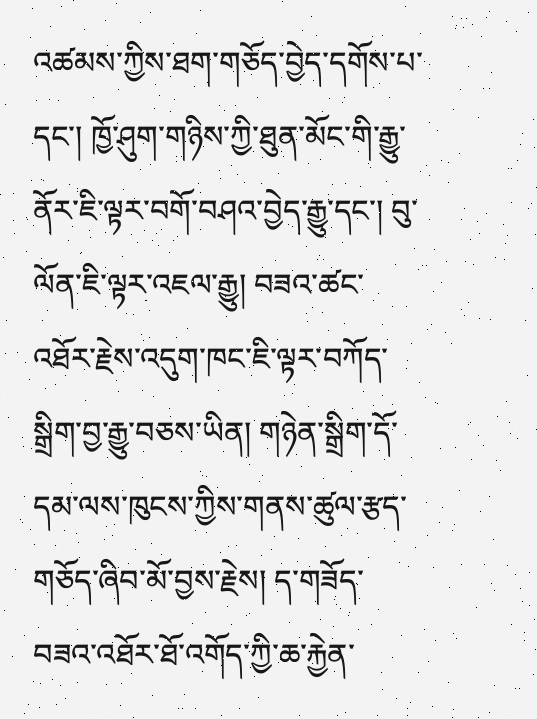འཚམས་ཀྱིས་ཐག་གཅོད་བྱེད་དགོས་པ་དང་། ཁྱོ་ཤུག་གཉིས་ཀྱི་ཐུན་མོང་གི་རྒྱུ་ནོར་ཇི་ལྟར་བགོ་བཤའ་བྱེད་རྒྱུ་དང་། བུ་ལོན་ཇི་ལྟར་འཇལ་རྒྱུ། བཟའ་ཚང་འཐོར་རྗེས་འདུག་ཁང་ཇི་ལྟར་བཀོད་སྒྲིག་བྱ་རྒྱུ་བཅས་ཡིན། གཉེན་སྒྲིག་དོ་དམ་ལས་ཁུངས་ཀྱིས་གནས་ཚུལ་རྩད་གཅོད་ཞིབ་མོ་བྱས་རྗེས། ད་གཟོད་བཟའ་འཐོར་ཐོ་འགོད་ཀྱི་ཆ་རྐྱེན་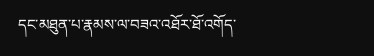དང་མཐུན་པ་རྣམས་ལ་བཟའ་འཐོར་ཐོ་འགོད་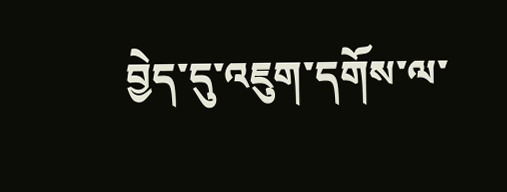བྱེད་དུ་འཇུག་དགོས་ལ་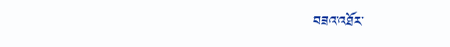བཟའ་འཐོར་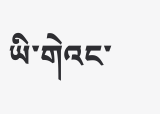ཡི་གེའང་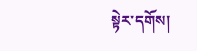སྟེར་དགོས།